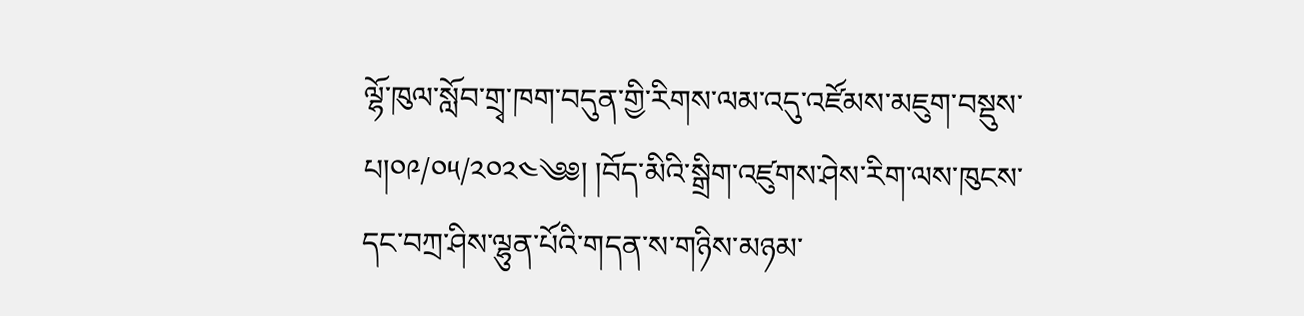ལྷོ་ཁུལ་སློབ་གྲྭ་ཁག་བདུན་གྱི་རིགས་ལམ་འདུ་འཛོམས་མཇུག་བསྡུས་པ།༠༩/༠༥/༢༠༢༤༄༅། །བོད་མིའི་སྒྲིག་འཛུགས་ཤེས་རིག་ལས་ཁུངས་དང་བཀྲ་ཤིས་ལྷུན་པོའི་གདན་ས་གཉིས་མཉམ་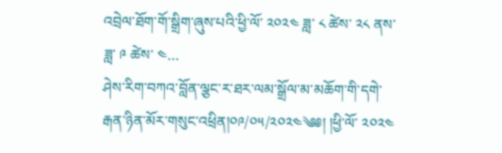འབྲེལ་ཐོག་གོ་སྒྲིག་ཞུས་པའི་ཕྱི་ལོ་ ༢༠༢༤ ཟླ་ ༨ ཚེས་ ༢༨ ནས་ཟླ་ ༩ ཚེས་ ༤…
ཤེས་རིག་བཀའ་བློན་ལྕང་ར་ཐར་ལམ་སྒྲོལ་མ་མཆོག་གི་དགེ་རྒན་ཉིན་མོར་གསུང་འཕྲིན།༠༩/༠༥/༢༠༢༤༄༅། །ཕྱི་ལོ་ ༢༠༢༤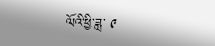ལོའི་ཕྱི་ཟླ་ ༩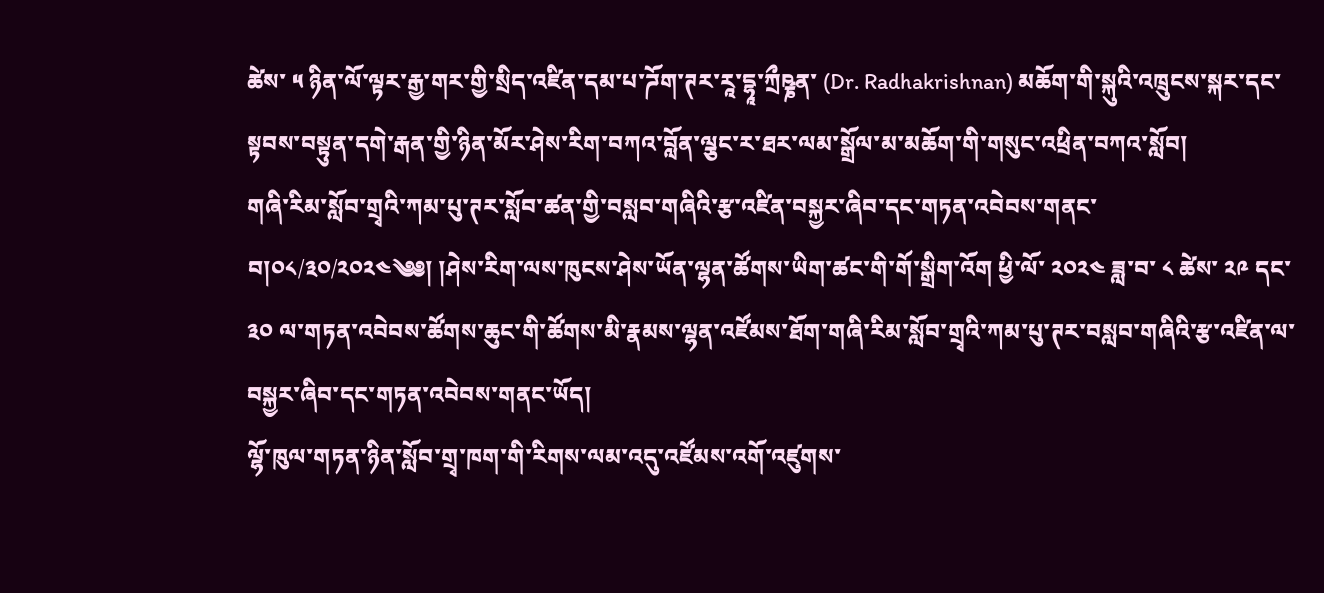ཚེས་ ༥ ཉིན་ལོ་ལྟར་རྒྱ་གར་གྱི་སྲིད་འཛིན་དམ་པ་ཌོག་ཊར་རཱ་དྷཱ་ཀྲྀཥྞན་ (Dr. Radhakrishnan) མཆོག་གི་སྐུའི་འཁྲུངས་སྐར་དང་སྟབས་བསྟུན་དགེ་རྒན་གྱི་ཉིན་མོར་ཤེས་རིག་བཀའ་བློན་ལྕང་ར་ཐར་ལམ་སྒྲོལ་མ་མཆོག་གི་གསུང་འཕྲིན་བཀའ་སློབ།
གཞི་རིམ་སློབ་གྲྭའི་ཀམ་པུ་ཊར་སློབ་ཚན་གྱི་བསླབ་གཞིའི་རྩ་འཛིན་བསྐྱར་ཞིབ་དང་གཏན་འབེབས་གནང་བ།༠༨/༣༠/༢༠༢༤༄༅། །ཤེས་རིག་ལས་ཁུངས་ཤེས་ཡོན་ལྷན་ཚོགས་ཡིག་ཚང་གི་གོ་སྒྲིག་འོག ཕྱི་ལོ་ ༢༠༢༤ ཟླ་བ་ ༨ ཚེས་ ༢༩ དང་ ༣༠ ལ་གཏན་འབེབས་ཚོགས་ཆུང་གི་ཚོགས་མི་རྣམས་ལྷན་འཛོམས་ཐོག་གཞི་རིམ་སློབ་གྲྭའི་ཀམ་པུ་ཊར་བསླབ་གཞིའི་རྩ་འཛིན་ལ་བསྐྱར་ཞིབ་དང་གཏན་འབེབས་གནང་ཡོད།
ལྷོ་ཁུལ་གཏན་ཉིན་སློབ་གྲྭ་ཁག་གི་རིགས་ལམ་འདུ་འཛོམས་འགོ་འཛུགས་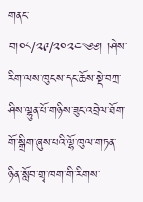གནང་བ།༠༨/༢༩/༢༠༢༤༄༅། །ཤེས་རིག་ལས་ཁུངས་དང་ཆོས་སྡེ་བཀྲ་ཤིས་ལྷུན་པོ་གཉིས་ཟུང་འབྲེལ་ཐོག་གོ་སྒྲིག་ཞུས་པའི་ལྷོ་ཁུལ་གཏན་ཉིན་སློབ་གྲྭ་ཁག་གི་རིགས་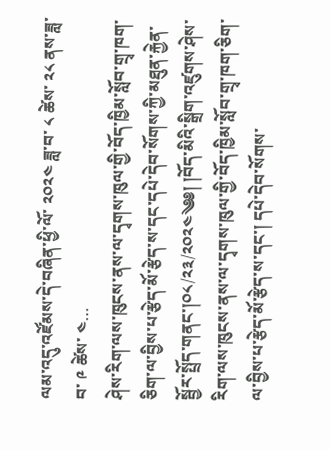ལམ་འདུ་འཛོམས་དེ་བཞིན་ཕྱི་ལོ་ ༢༠༢༤ ཟླ་བ་ ༨ ཚེས་ ༢༨ ནས་ཟླ་བ་ ༩ ཚེས་ ༤…
ཤེས་རིག་ལས་ཁུངས་ནས་ལ་དྭགས་ཁུལ་གྱི་བོད་ཁྱིམ་སློབ་གྲྭ་ཁག་ཅིག་ལ་བྱིས་པ་རྩེད་མོ་རྩེད་ས་དང་དཔེ་དེབ་སོགས་ཀྱི་མཐུན་རྐྱེན་སྦྱོར་སྤྲོད་གནང་།༠༨/༢༣/༢༠༢༤༄༅། །བོད་མིའི་སྒྲིག་འཛུགས་ཤེས་རིག་ལས་ཁུངས་ནས་ལ་དྭགས་ཁུལ་གྱི་བོད་ཁྱིམ་སློབ་གྲྭ་ཁག་ཅིག་ལ་བྱིས་པ་རྩེད་མོ་རྩེད་ས་དང་། དཔེ་དེབ་སོགས་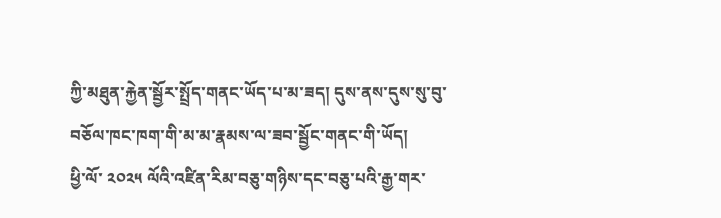ཀྱི་མཐུན་རྐྱེན་སྦྱོར་སྤྲོད་གནང་ཡོད་པ་མ་ཟད། དུས་ནས་དུས་སུ་བུ་བཅོལ་ཁང་ཁག་གི་མ་མ་རྣམས་ལ་ཟབ་སྦྱོང་གནང་གི་ཡོད།
ཕྱི་ལོ་ ༢༠༢༥ ལོའི་འཛིན་རིམ་བཅུ་གཉིས་དང་བཅུ་པའི་རྒྱ་གར་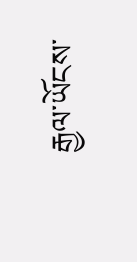རྒྱལ་ཡོངས་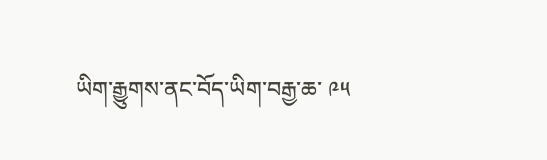ཡིག་རྒྱུགས་ནང་བོད་ཡིག་བརྒྱ་ཆ་ ༩༥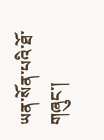ཡན་སོན་པའི་ཐོ་གཞུང་།